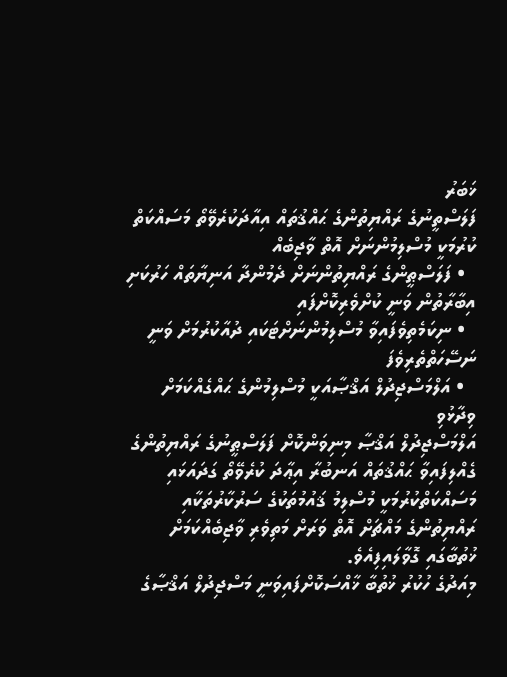ޚަބަރު
ފަލަސްތީނުގެ ރައްޔިތުންގެ ޙައްޤުތައް އިއާދަކުރެވޭތޯ މަސައްކަތް ކުރުމަކީ މުސްލިމުންނަށް އޮތް ވާޖިބެއް
  • ފަލަސްޠީންގެ ރައްޔިތުންނަށް ދެމުންދާ އަނިޔާތައް ހަރުކަށި އިބާރާތުން ވަނީ ކުށްވެރިކޮށްފައި
  • ނިކަމެތިވެފައިވާ މުސްލިމުންނަށްޓަކައި ދުއާކުރުމަށް ވަނީ ނަސޭހަތްތެރިވެފަ
  • އަލްމަސްޖިދުލް އަޤްޞާއަކީ މުސްލިމުންގެ ޙައްގެއްކަމަށް ވިދާޅުވި
އަލްމަސްޖިދުލް އަޤްޞާ މިނިވަންކޮށް ފަލަސްޠީނުގެ ރައްޔިތުންގެ ގެއްލިފައިވާ ޙައްޤުތައް އަނބުރާ އިޢާދަ ކުރެވޭތޯ ގަދައަޅައި މަސައްކަތްކުރުމަކީ މުސްލިމު ޤައުމުތަކުގެ ސަރުކާރުތަކާއި ރައްޔިތުންގެ މައްޗަށް އޮތް ވަރަށް މަތިވެރި ވާޖިބެއްކަމަށް ޚުތުބާގައި ގޮވާލައިފިއެވެ.
މިއަދުގެ ހުކުރު ޚުތުބާ ޚާއްސަކޮށްފައިވަނީ މަސްޖިދުލް އަޤްޞާގެ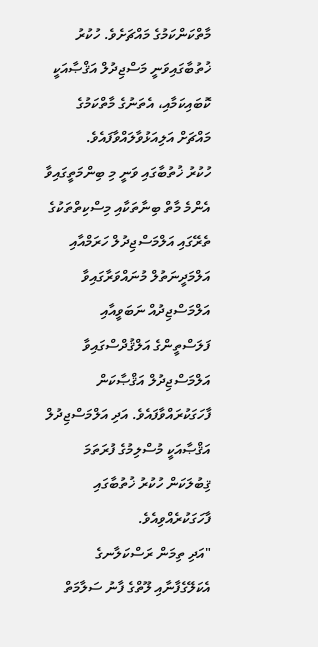މާތްކަންކަމުގެ މައްޗަށެވެ. ހުކުރު ޚުތުބާގައިވަނީ މަސްޖިދުލް އަޤްޞާއަކީ ކޮބައިކަމާއި، އެތަނުގެ މާތްކަމުގެ މައްޗަށް އަލިއަޅުވާލައްވާފައެވެ.
ހުކުރު ޚުތުބާގައި ވަނީ މި ބިންމަތީގައިވާ އެންމެ މާތް ބިނާތަކާއި މިސްކިތްތަކުގެ ތެރޭގައި އަލްމަސްޖިދުލް ހަރަމްއާއި އަލްމަދީނަތުލް މުނައްވަރާގައިވާ އަލްމަސްޖިދުއް ނަބަވީއާއި ފަލަސްތީންގެ އަލްޤުދްސްގައިވާ އަލްމަސްޖިދުލް އަޤްޞާކަން ފާހަގަކުރައްވާފައެވެ. އަދި އަލްމަސްޖިދުލް އަޤްޞާއަކީ މުސްލިމުގެ ފުރަތަމަ ޤިބުލަކަން ހުކުރު ޚުތުބާގައި ފާހަގަކުރެއްވިއެވެ.
"އަދި ތިމަން ރަސްކަލާނގެ އެކަލޭގެފާނާއި ލޫތްގެ ފާނު ސަލާމަތް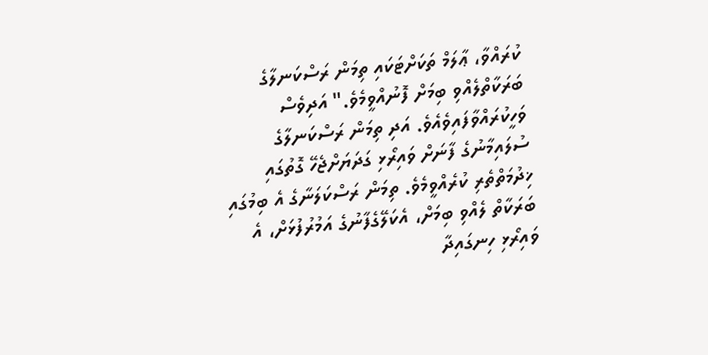ކުރައްވާ، ޢާލަމް ތަކަށްޓަކައި ތިމަން ރަސްކަނލާގެ ބަރަކާތްލެއްވި ބިމަށް ފޮނުއްވީމެވެ." އަދިވެސް ވަހީކުރައްވާފައިވެއެވެ. އަދި ތިމަން ރަސްކަނލާގެ ސުލައިމާނުގެ ފާނަށް ވައިރޯޅި ގަދަޔަށްޖެހޭ ގޮތުގައި ޚިދުމަތްތެރި ކުރެއްވީމެވެ. ތިމަން ރަސްކަލަނާގެ އެ ބިމުގައި ބަރަކާތް ލެއްވި ބިމަށް، އެކަލޭގެފާނުގެ އަމުރުފުޅަށް، އެ ވައިރޯޅި ހިނގައިދާ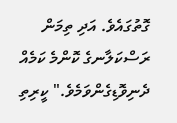ގޮތުގައެވެ. އަދި ތިމަން ރަސްކަލާނގެ ކޮންމެ ކަމެއް ދެނިވޮޑިގެންވަމެވެ." ކީރިތި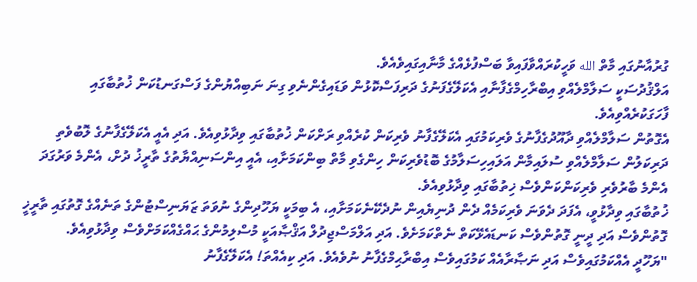ގުރުއާނުގައި މާތް الله ވަހީކުރައްވާފައިވާ ބަސްފުޅެއްގެ މާނާއިގައިވެއެވެ.
އަލްޤުދުސަކީ ސަލާމްލެއްވި އިބްރާހިމްގެފާނާއި އެކަލޭގެފަނުގެ ދަރިފަސްކޮޅުން ވަޑައިގެންނެވި ގިނަ ނަބިއްޔުންގެ ފަސްގަނޑުކަން ޚުތުބާގައި ފާހަގަކުރެއްވިއެވެ.
އެގޮތުން ސަލާމްލެއްވި ދާއޫދުގެފާނުގެ ވެރިކަމުގައި އެކަލޭގެފާނު ވެރިކަން ކުރެއްވި ރަށްކަން ޚުތުބާގައި ވިދާޅުވިއެވެ. އަދި އެއީ އެކަލޭގެފާނުގެ ލޮބުވެތި ދަރިކަލުން ސަލާމްލެއްވި ސުލައިމާން އަލައިހިސަލާމުގެ ބޮޑުވެރިކަން ހިންގެވި މާތް ބިންކަމަށާއި، އެއީ އިންސަނިއްޔާތުގެ ތާރީޚު ދުށް، އެންމެ ވަރުގަދަ އެންމެ ބާރުވެރި ވެރިކަންކަންވެސް ޚިތުބާގައި ވިދާޅުވިއެވެ.
ޚުތުބާގައި ވިދާޅުވީ، އެފަދަ ދެވަނަ ވެރިކަމެއް ދެން ދުނިޔެއިން ނުދެކޭނެކަމަށާއި، އެ ބިމަކީ ޔަހޫދިންގެ ނުވަތަ ޒަޔަނިސްޓުންގެ ތަނެއްގެ ގޮތުގައި ތާރީޚީ ގޮތުންވެސް އަދި ދީނީ ގޮތުންވެސް ކަނޑައެޅޭކަތް ނެތްކަމަށެވެ. އަދި އަލްމަސްޖިދުލް އަޤްޞާއަކީ މުސްލިމުންގެ ޙައްގެއްކަމަށްވެސް ވިދާޅުވިއެވެ.
"ޔަހޫދީ އެއްކަމުގައިވެސް އަދި ނަޞާރާއެއް ކަމުގައިވެސް އިބްރާޙިމްގެފާނު ނުވެއެވެ. އަދި ކިއެއްތަ! އެކަލޭގެފާނު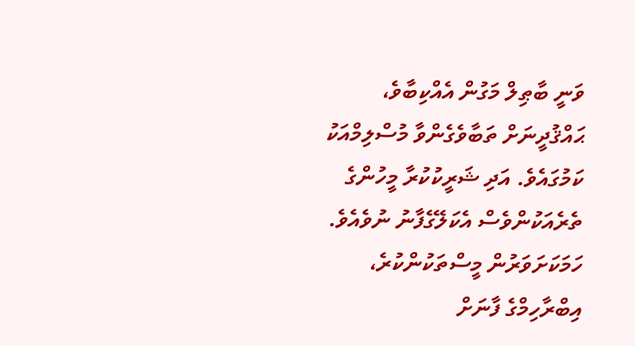ވަނީ ބާޠިލް މަގުން އެއްކިބާވެ، ޙައްޤުދީނަށް ތަބާވެގެންވާ މުސްލިމްއަކު ކަމުގައެވެ. އަދި ޝަރީކުކުރާ މީހުންގެ ތެރެއަކުންވެސް އެކަލޭގެފާނު ނުވެއެވެ. ހަމަކަށަވަރުން މީސްތަކުންކުރެ، އިބްރާހިމްގެ ފާނަށް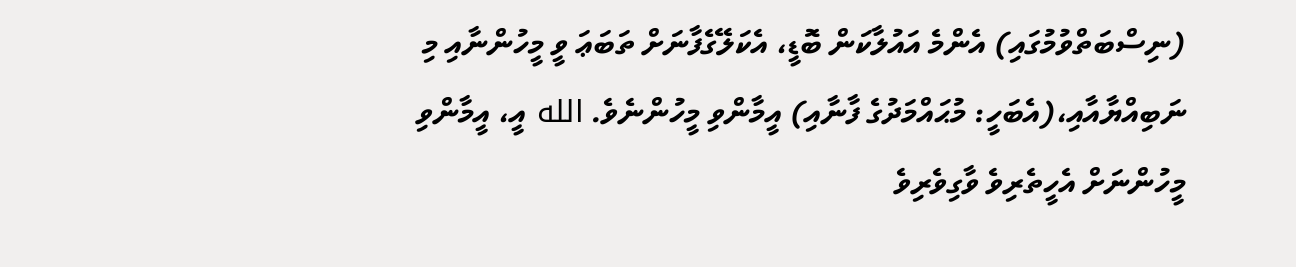(ނިސްބަތްވުމުގައި) އެންމެ އައުލާކަން ބޮޑީ، އެކަލޭގެފާނަށް ތަބަޢަ ވީ މީހުންނާއި މި ނަބިއްޔާއާއި،(އެބަހީ: މުޙައްމަދުގެ ފާނާއި) އީމާންވި މީހުންނެވެ. الله އީ، އީމާންވި މީހުންނަށް އެހީތެރިވެ ވާގިވެރިވެ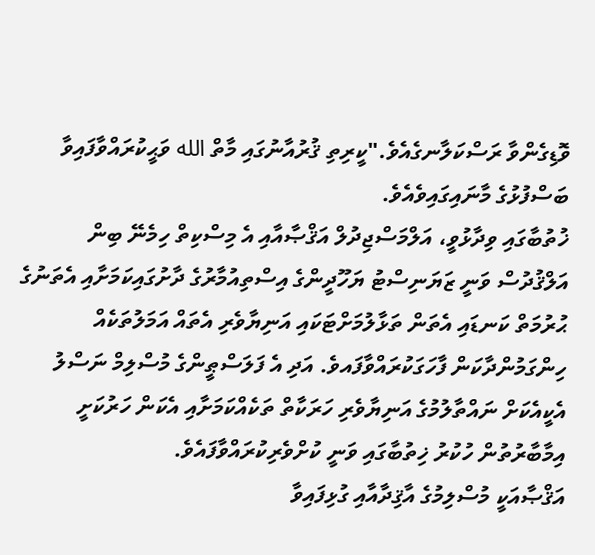ވޮޑިގެންވާ ރަސްކަލާނގެއެވެ."ކީރިތި ޤުރުއާނުގައި މާތް الله ވަޙީކުރައްވާފައިވާ ބަސްފުޅުގެ މާނައިގައިވެއެވެ.
ޚުތުބާގައި ވިދާޅުވީ، އަލްމަސްޖިދުލް އަޤްޞާއާއި އެ މިސްކިތް ހިމެނޭ ބިން އަލްޤުދުސް ވަނީ ޒަޔަނިސްޓު ޔަހޫދީންގެ އިސްތިއުމާރުގެ ދާށުގައިކަމަށާއި އެތަނުގެ ޙުރުމަތް ކަނޑައި އެތަން ތަޅާލުމަށްޓަކައި އަނިޔާވެރި އެތައް އަމަލުތަކެއް ހިންގަމުންދާކަން ފާހަގަކުރައްވާފައވެ. އަދި އެ ފަލަސްޠީންގެ މުސްލިމް ނަސްލު އެކީއެކަށް ނައްތާލުމުގެ އަނިޔާވެރި ހަރަކާތް ތަކެއްކަމަށާއި އެކަން ހަރުކަށީ އިމާބާރުތުން ހުކުރު ޚިތުބާގައި ވަނީ ކުށްވެރިކުރައްވާފައެވެ.
އަޤްޞާއަކީ މުސްލިމުގެ އާޤިދާއާއި ގުޅިފައިވާ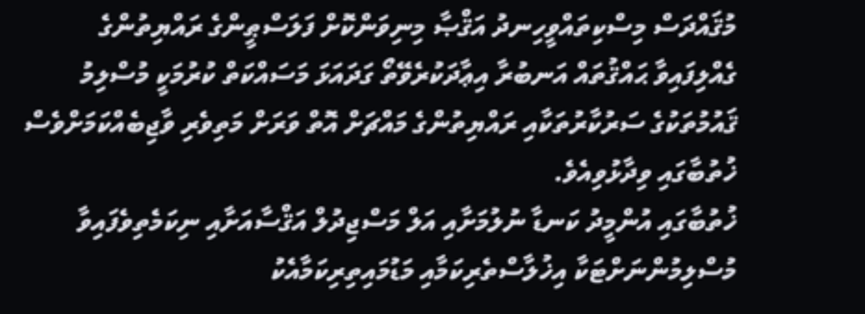މުޤައްދަސް މިސްކިތައްވީހިނދު އަޤްޞާ މިނިވަންކޮށް ފަލަސްޠީންގެ ރައްޔިތުންގެ ގެއްލިފައިވާ ޙައްޤުތައް އަނބުރާ އިޢާދަކުރެވޭތޯ ގަދައަޅަ މަސައްކަތް ކުރުމަކީ މުސްލިމު ޤައުމުތަކުގެ ސަރުކާރުތަކާއި ރައްޔިތުންގެ މައްޗަށް އޮތް ވަރަށް މަތިވެރި ވާޖިބެއްކަމަށްވެސް ޚުތުބާގައި ވިދާޅުވިއެވެ.
ޚުތުބާގައި އުންމީދު ކަނޑާ ނުލުމަށާއި އަލް މަސްޖިދުލް އަޤްސާއަށާއި ނިކަމެތިވެފައިވާ މުސްލިމުންނަށްޓަކާ އިޚުލާސްތެރިކަމާއި މަޑުމައިތިރިކަމާއެކު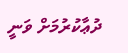ދުޢާކުރުމަށް ވަނީ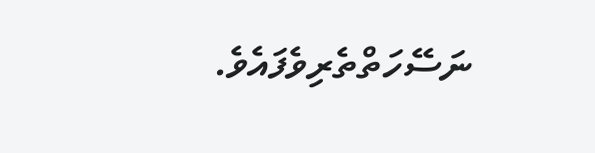ނަސޭހަތްތެރިވެފައެވެ.